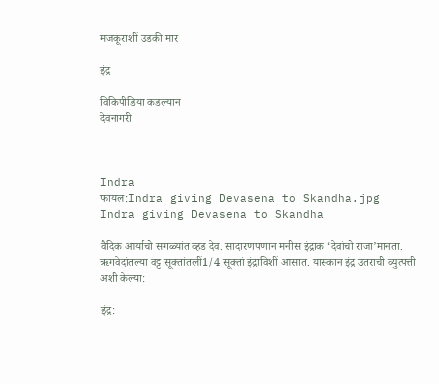मजकूराशीं उडकी मार

इंद्र

विकिपीडिया कडल्यान
देवनागरी



Indra
फायल:Indra giving Devasena to Skandha.jpg
Indra giving Devasena to Skandha

वैदिक आर्याचो सगळ्यांत व्हड देव. सादारणपणान मनीस इंद्राक ‘देवांचो राजा’मानता. ऋगवेदांतल्या वट्ट सूक्तांतलीं1/4 सूक्तां इंद्राविशीं आसात. यास्कान इंद्र उतराची व्युत्पत्ती अशी केल्या:

इंद्र: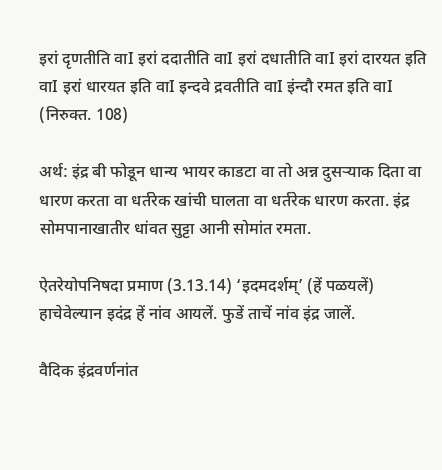इरां दृणतीति वाI इरां ददातीति वाI इरां दधातीति वाI इरां दारयत इति वाI इरां धारयत इति वाI इन्दवे द्रवतीति वाI इंन्दौ रमत इति वाI (निरुक्त. 108)

अर्थ: इंद्र बी फोडून धान्य भायर काडटा वा तो अन्न दुसऱ्याक दिता वा धारण करता वा धर्तरेक खांची घालता वा धर्तरेक धारण करता. इंद्र सोमपानाखातीर धांवत सुट्टा आनी सोमांत रमता.

ऐतरेयोपनिषदा प्रमाण (3.13.14) ‘इदमदर्शम्’ (हें पळयलें) हाचेवेल्यान इदंद्र हें नांव आयलें. फुडें ताचें नांव इंद्र जालें.

वैदिक इंद्रवर्णनांत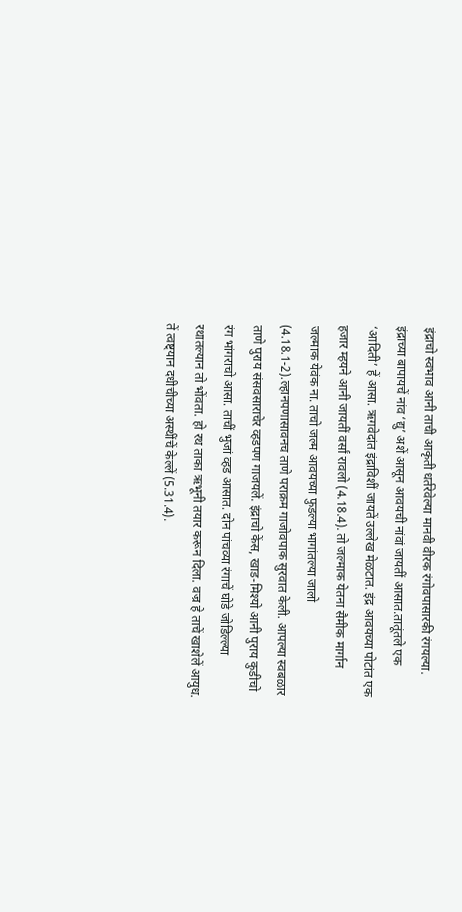इंद्राचो स्वभाव आनी ताची आकृती धर्तरेवेल्या मानवी वीरक रंगोवपासारकी रंगयल्या. इंद्राच्या बापायचें नांव ‘द्यु’ अशें आसून आवयची नांवां जायतीं आसात.तातूंतले एक ‘आदिती’ हें आसा. ऋगवेदांत इंद्राविशीं जायतें उल्लेख मेळटात. इंद्र आवयच्या पोटांत एक हजार म्हयने आनी जायतीं वर्सां रावलो (4.18.4). तो जल्माक येतना सैमीक मार्गान जल्माक येवंक ना. ताचो जल्म आवयच्या फुडल्या भागांतल्या जालो (4.18.1-2).ल्हानपणासावनच ताणे पराक्रम गाजोवपाक सुरवात केली. आपल्या स्वबळार ताणे पुराय संसवसाराचेर व्हडपण गाजयलें. इंद्राचो केंस, खाड-मिश्यो आनी पुराय कुडीचो रंग भांगराचो आसा. ताचीं भुजां व्हड आसात. दोन पांचव्या रंगाचें घोडे जोडिल्ल्या रथातल्यान तो भोंवता. हो रथ ताका ऋभूनी तयार करून दिला. वज्र हे ताचें खाशेलें आयुध. तें त्वष्ट्यान दधीचीच्या अस्थींचें केल्लें (5.31.4).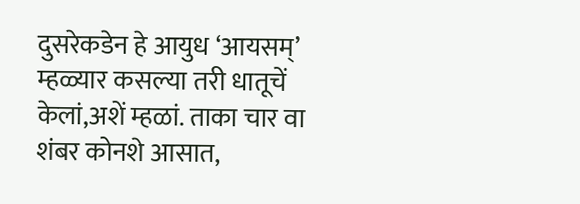दुसरेकडेन हे आयुध ‘आयसम्’ म्हळ्यार कसल्या तरी धातूचें केलां,अशें म्हळां. ताका चार वा शंबर कोनशे आसात,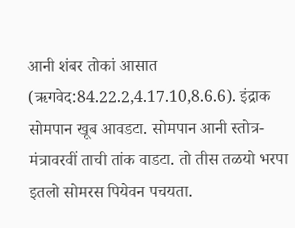आनी शंबर तोकां आसात (ऋगवेद:84.22.2,4.17.10,8.6.6). इंद्राक सोमपान खूब आवडटा. सोमपान आनी स्तोत्र-मंत्रावरवीं ताची तांक वाडटा. तो तीस तळयो भरपा इतलो सोमरस पियेवन पचयता.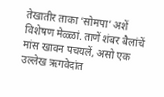तेखातीर ताका ‘सोमपा’ अशें विशेषण मेळ्ळां. ताणें शंबर बैलांचें मांस खावन पचयलें, असो एक उल्लेख ऋगवेदांत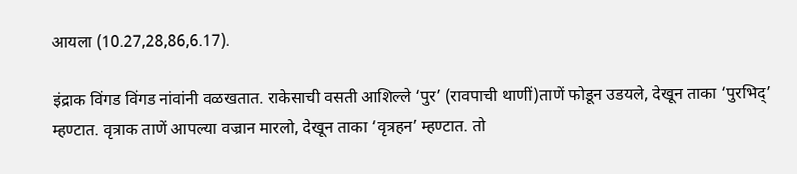आयला (10.27,28,86,6.17).

इंद्राक विंगड विंगड नांवांनी वळखतात. राकेसाची वसती आशिल्ले ‘पुर’ (रावपाची थाणीं)ताणें फोडून उडयले, देखून ताका ‘पुरभिद्’ म्हण्टात. वृत्राक ताणें आपल्या वज्रान मारलो, देखून ताका ‘वृत्रहन’ म्हण्टात. तो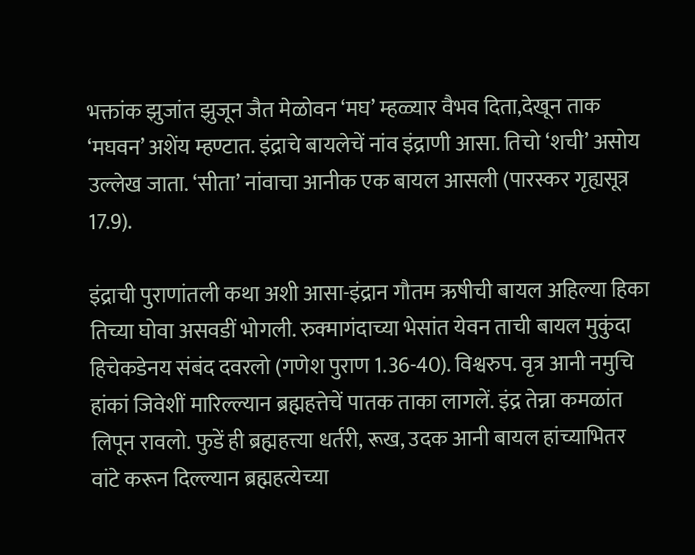भक्तांक झुजांत झुजून जैत मेळोवन ‘मघ’ म्हळ्यार वैभव दिता,देखून ताक ‘मघवन’ अशेंय म्हण्टात. इंद्राचे बायलेचें नांव इंद्राणी आसा. तिचो ‘शची’ असोय उल्लेख जाता. ‘सीता’ नांवाचा आनीक एक बायल आसली (पारस्कर गृह्यसूत्र 17.9).

इंद्राची पुराणांतली कथा अशी आसा-इंद्रान गौतम ऋषीची बायल अहिल्या हिका तिच्या घोवा असवडीं भोगली. रुक्मागंदाच्या भेसांत येवन ताची बायल मुकुंदा हिचेकडेनय संबंद दवरलो (गणेश पुराण 1.36-40). विश्वरुप. वृत्र आनी नमुचि हांकां जिवेशीं मारिल्ल्यान ब्रह्महत्तेचें पातक ताका लागलें. इंद्र तेन्ना कमळांत लिपून रावलो. फुडें ही ब्रह्महत्त्या धर्तरी, रूख, उदक आनी बायल हांच्याभितर वांटे करून दिल्ल्यान ब्रह्महत्येच्या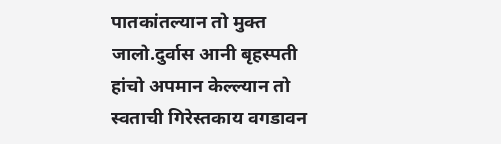पातकांतल्यान तो मुक्त जालो.दुर्वास आनी बृहस्पती हांचो अपमान केल्ल्यान तो स्वताची गिरेस्तकाय वगडावन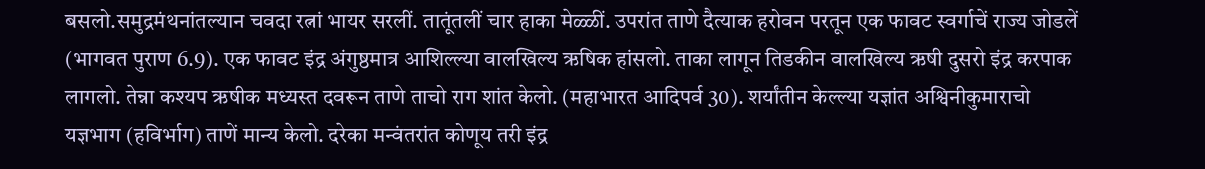बसलो.समुद्रमंथनांतल्यान चवदा रत्नां भायर सरलीं. तातूंतलीं चार हाका मेळ्ळीं. उपरांत ताणे दैत्याक हरोवन परतून एक फावट स्वर्गाचें राज्य जोडलें (भागवत पुराण 6.9). एक फावट इंद्र अंगुष्ठमात्र आशिल्ल्या वालखिल्य ऋषिक हांसलो. ताका लागून तिडकीन वालखिल्य ऋषी दुसरो इंद्र करपाक लागलो. तेन्ना कश्यप ऋषीक मध्यस्त दवरून ताणे ताचो राग शांत केलो. (महाभारत आदिपर्व 30). शर्यांतीन केल्ल्या यज्ञांत अश्विनीकुमाराचो यज्ञभाग (हविर्भाग) ताणें मान्य केलो. दरेका मन्वंतरांत कोणूय तरी इंद्र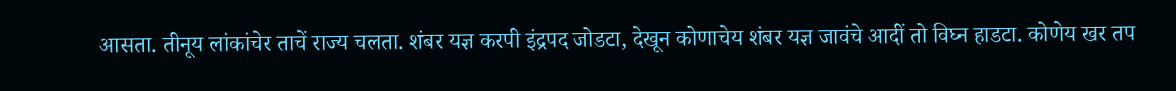आसता. तीनूय लांकांचेर ताचें राज्य चलता. शंबर यज्ञ करपी इंद्रपद जोडटा, देखून कोणाचेय शंबर यज्ञ जावंचे आदीं तो विघ्न हाडटा. कोणेय खर तप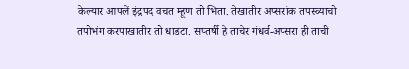केल्यार आपलें इंद्रपद वचत म्हूण तो भिता. तेखातीर अप्सरांक तपस्व्याचो तपोभंग करपाखातीर तो धाडटा. सप्तर्षी हे ताचेर गंधर्व-अप्सरा ही ताची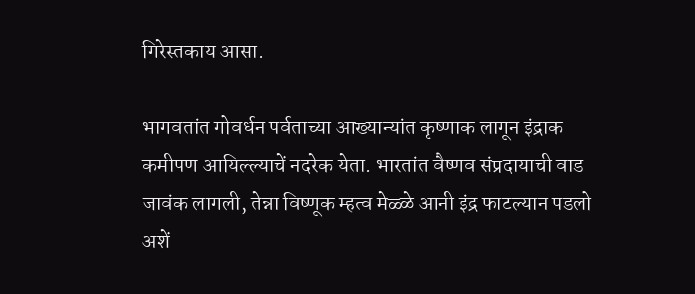गिरेस्तकाय आसा.

भागवतांत गोवर्धन पर्वताच्या आख्यान्यांत कृष्णाक लागून इंद्राक कमीपण आयिल्ल्याचें नदरेक येता. भारतांत वैष्णव संप्रदायाची वाड जावंक लागली, तेन्ना विष्णूक म्हत्व मेळ्ळे आनी इंद्र फाटल्यान पडलो अशें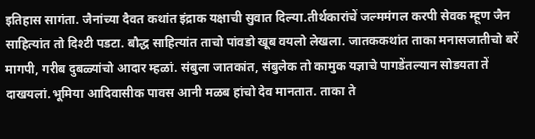इतिहास सागंता. जैनांच्या दैवत कथांत इंद्राक यक्षाची सुवात दिल्या.तीर्थकारांचें जल्ममंगल करपी सेवक म्हूण जैन साहित्यांत तो दिश्टी पडटा. बौद्ध साहित्यांत ताचो पांवडो खूब वयलो लेखला. जातककथांत ताका मनासजातीचो बरें मागपी, गरीब दुबळ्यांचो आदार म्हळां. संबुला जातकांत, संबुलेक तो कामुक यज्ञाचे पागडेंतल्यान सोडयता तें दाखयलां.भूमिया आदिवासीक पावस आनी मळब हांचो देव मानतात. ताका ते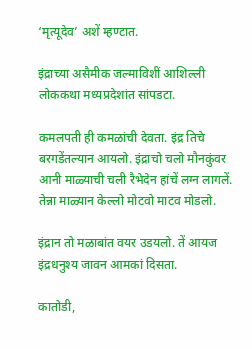‘मृत्यूदेव’ अशें म्हण्टात.

इंद्राच्या असैमीक जल्माविशीं आशिल्ली लोककथा मध्यप्रदेशांत सांपडटा.

कमलपती ही कमळांची देवता. इंद्र तिचे बरगडेंतल्यान आयलो. इंद्राचो चलो मौनकुंवर आनी माळ्याची चली रैभेदेन हांचें लग्न लागलें. तेन्ना माळ्यान केल्लो मोटवो माटव मोडलो.

इंद्रान तो मळाबांत वयर उडयलो. तें आयज इंद्रधनुश्य जावन आमकां दिसता.

कातोडी,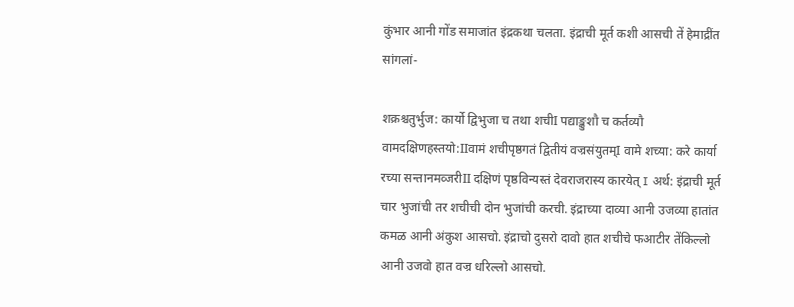कुंभार आनी गोंड समाजांत इंद्रकथा चलता. इंद्राची मूर्त कशी आसची तें हेमाद्रींत सांगलां-

शक्रश्चतुर्भुज: कार्यो द्विभुजा च तथा शचीI पद्याङ्कुशौ च कर्तव्यौ वामदक्षिणहस्तयो:IIवामं शचीपृष्ठगतं द्वितीयं वज्रसंयुतम्I वामे शच्या: करे कार्या रच्या सन्तानमव्जरीII दक्षिणं पृष्ठविन्यस्तं देवराजरास्य कारयेत् I अर्थ: इंद्राची मूर्त चार भुजांची तर शचीची दोन भुजांची करची. इंद्राच्या दाव्या आनी उजव्या हातांत कमळ आनी अंकुश आसचो. इंद्राचो दुसरो दावो हात शचीचे फआटीर तेंकिल्लो आनी उजवो हात वज्र धरिल्लो आसचो.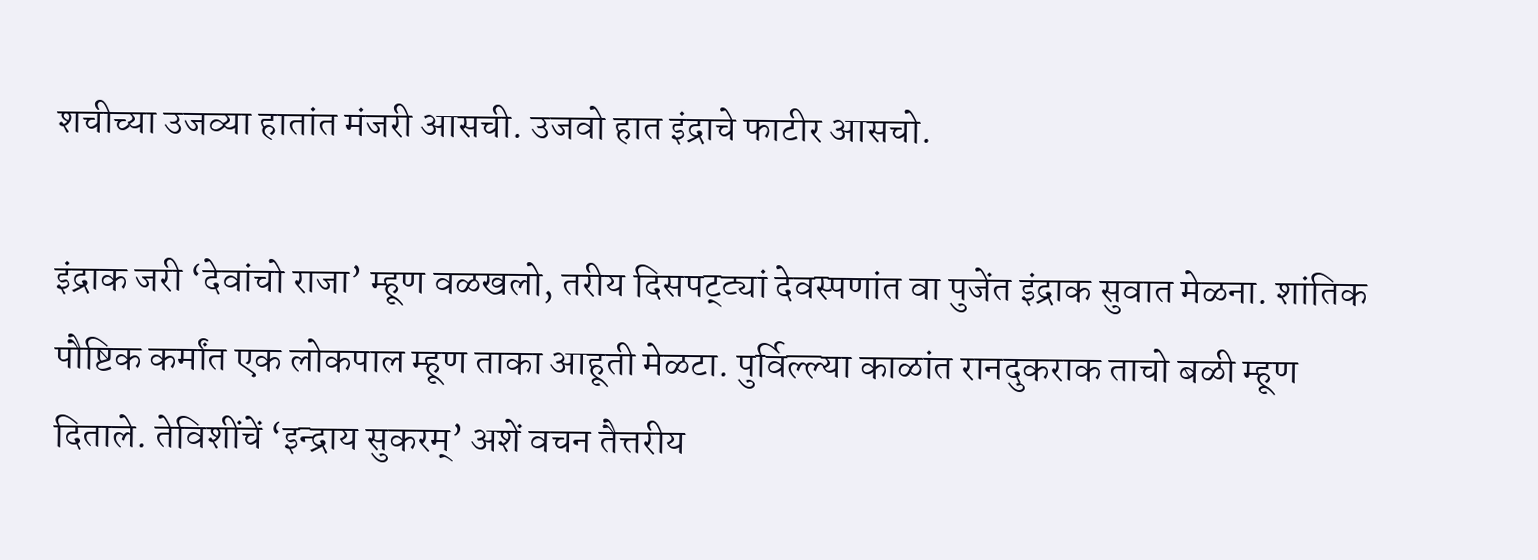शचीच्या उजव्या हातांत मंजरी आसची. उजवो हात इंद्राचे फाटीर आसचो.

इंद्राक जरी ‘देवांचो राजा’ म्हूण वळखलो, तरीय दिसपट्ट्यां देवस्पणांत वा पुजेंत इंद्राक सुवात मेळना. शांतिक पौष्टिक कर्मांत एक लोकपाल म्हूण ताका आहूती मेळटा. पुर्विल्ल्या काळांत रानदुकराक ताचो बळी म्हूण दिताले. तेविशींचें ‘इन्द्राय सुकरम्’ अशें वचन तैत्तरीय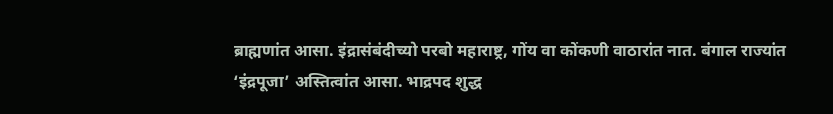ब्राह्मणांत आसा. इंद्रासंबंदीच्यो परबो महाराष्ट्र, गोंय वा कोंकणी वाठारांत नात. बंगाल राज्यांत ‘इंद्रपूजा’ अस्तित्वांत आसा. भाद्रपद शुद्ध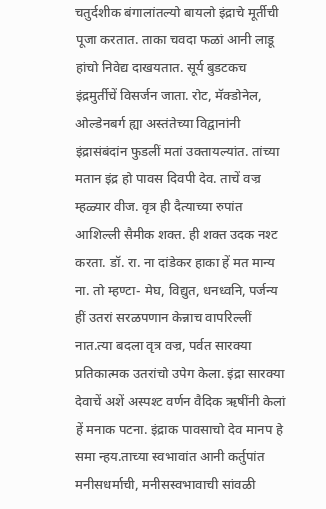चतुर्दशीक बंगालांतल्यो बायलो इंद्राचे मूर्तीची पूजा करतात. ताका चवदा फळां आनी लाडू हांचो निवेद्य दाखयतात. सूर्य बुडटकच इंद्रमुर्तीचें विसर्जन जाता. रोट, मॅक्डोनेल, ओल्डेनबर्ग ह्या अस्तंतेच्या विद्वानांनी इंद्रासंबंदांन फुडलीं मतां उक्तायल्यांत. तांच्या मतान इंद्र हो पावस दिवपी देव. ताचें वज्र म्हळ्यार वीज. वृत्र ही दैत्याच्या रुपांत आशिल्ली सैमीक शक्त. ही शक्त उदक नश्ट करता. डॉ. रा. ना दांडेकर हाका हें मत मान्य ना. तो म्हण्टा- मेघ, विद्युत, धनध्वनि, पर्जन्य हीं उतरां सरळपणान केन्नाच वापरिल्लीं नात.त्या बदला वृत्र वज्र, पर्वत सारक्या प्रतिकात्मक उतरांचो उपेग केला. इंद्रा सारक्या देवाचें अशें अस्पश्ट वर्णन वैदिक ऋषींनी केलां हें मनाक पटना. इंद्राक पावसाचो देव मानप हे समा न्हय.ताच्या स्वभावांत आनी कर्तुपांत मनीसधर्माची, मनीसस्वभावाची सांवळी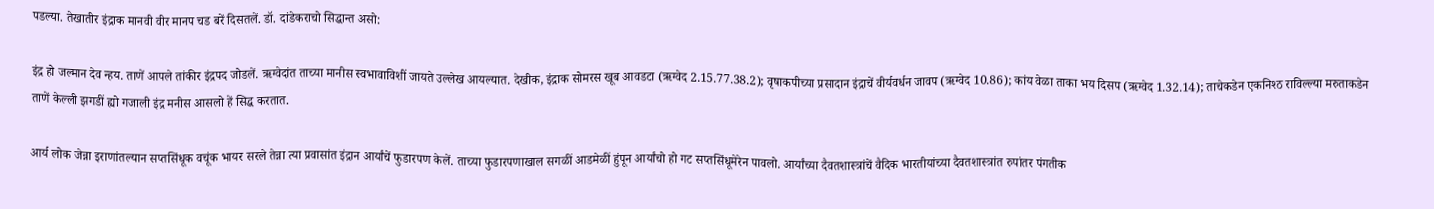पडल्या. तेखातीर इंद्राक मानवी वीर मानप चड बरें दिसतलें. डॉ. दांडेकराचो सिद्धान्त असो:

इंद्र हो जल्मान देव न्हय. ताणें आपले तांकीर इंद्रपद जोडलें. ऋग्वेदांत ताच्या मानीस स्वभावाविशीं जायते उल्लेख आयल्यात. देखीक, इंद्राक सोमरस खूब आवडटा (ऋग्वेद 2.15.77.38.2); वृषाकपीच्या प्रसादान इंद्राचें वीर्यवर्धन जावप (ऋग्वेद 10.86); कांय वेळा ताका भय दिसप (ऋग्वेद 1.32.14); ताचेकडेन एकनिश्ठ राविल्ल्या मरुताकडेन ताणें केल्ली झगडीं ह्यो गजाली इंद्र मनीस आसलो हें सिद्ध करतात.

आर्य लोक जेन्ना इराणांतल्यान सप्तसिंधूक वचूंक भायर सरले तेन्ना त्या प्रवासांत इंद्रान आर्यांचें फुडारपण केलें. ताच्या फुडारपणाखाल सगळीं आडमेळीं हुंपून आर्यांचो हो गट सप्तसिंधूमेरेन पावलो. आर्यांच्या दैवतशास्त्रांचें वैदिक भारतीयांच्या दैवतशास्त्रांत रुपांतर पंगतीक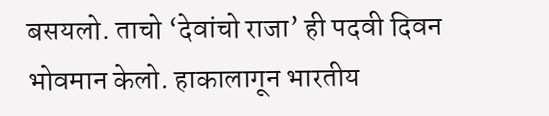बसयलो. ताचो ‘देवांचो राजा’ ही पदवी दिवन भोवमान केलो. हाकालागून भारतीय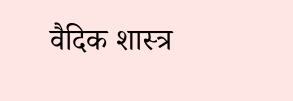वैदिक शास्त्र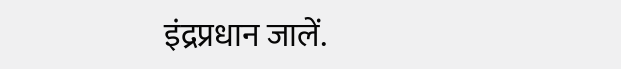इंद्रप्रधान जालें.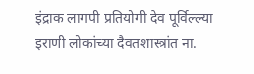इंद्राक लागपी प्रतियोगी देव पूर्विल्ल्या इराणी लोकांच्या दैवतशास्त्रांत ना.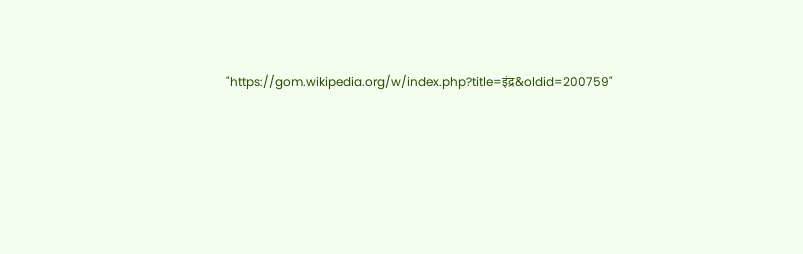"https://gom.wikipedia.org/w/index.php?title=इंद्र&oldid=200759"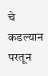चे कडल्यान परतून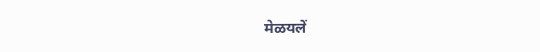मेळयलें